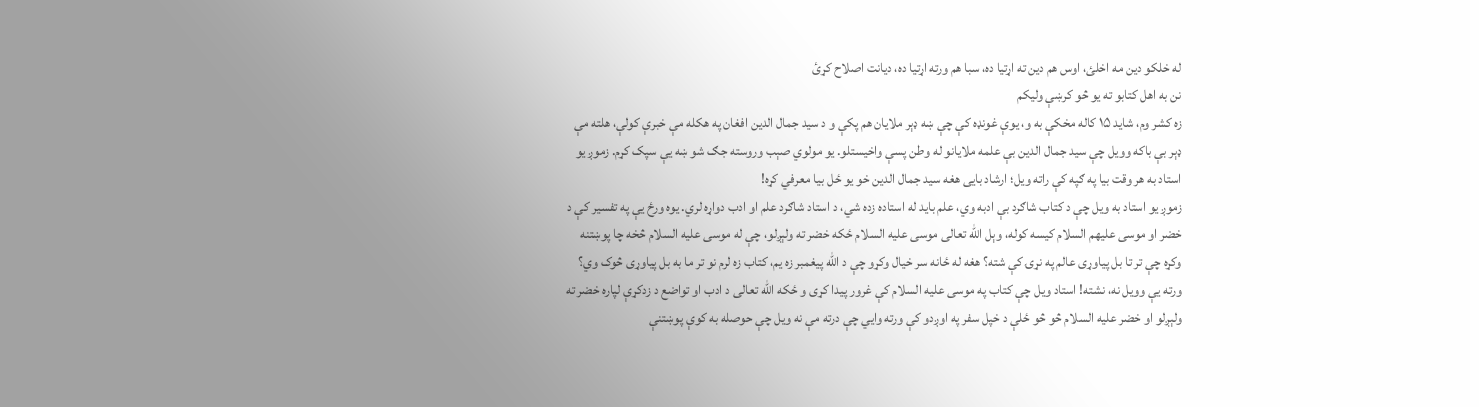له خلکو دین مه اخلئ، اوس هم دین ته اړتیا ده، سبا هم ورته اړتیا ده، دیانت اصلاح کړئ
نن به اهل کتابو ته یو څو کرښې ولیکم
زه کشر وم، شاید ۱۵ کاله مخکې به و، یوې غونډه کې چې ښه ډېر ملایان هم پکې و د سید جمال الدین افغان په هکله مې خبرې کولې، هلته مې ډېر بې باکه وویل چې سید جمال الدین بې علمه ملایانو له وطن پسې واخیستلو. یو مولوي صېب وروسته جګ شو ښه یې سپک کړم. زموږ یو استاد به هر وقت بیا په ګپه کې راته ویل؛ ارشاد بایی هغه سید جمال الدین خو یو ځل بیا معرفي کړه!
زموږ یو استاد به ویل چې د کتاب شاګرد بې ادبه وي، علم باید له استاده زده شي، د استاد شاګرد علم او ادب دواړه لري. یوه ورځ یې په تفسیر کې د خضر او موسی علیهم السلام کیسه کوله، وېل الله تعالی موسی علیه السلام ځکه خضر ته ولېږلو، چې له موسی علیه السلام څخه چا پوښتنه وکړه چې تر تا بل پیاوړی عالم په نړۍ کې شته؟ هغه له ځانه سر خیال وکړو چې د الله پیغمبر زه یم، کتاب زه لرم نو تر ما به بل پیاوړی څوک وي؟ ورته یې وویل نه، نشته! استاد ویل چې کتاب په موسی علیه السلام کې غرور پیدا کړی و ځکه الله تعالی د ادب او تواضع د زدکړې لپاره خضر ته ولېږلو او خضر علیه السلام څو څو ځلې د خپل سفر په اوږدو کې ورته وایي چې درته مې نه ویل چې حوصله به کوې پوښتنې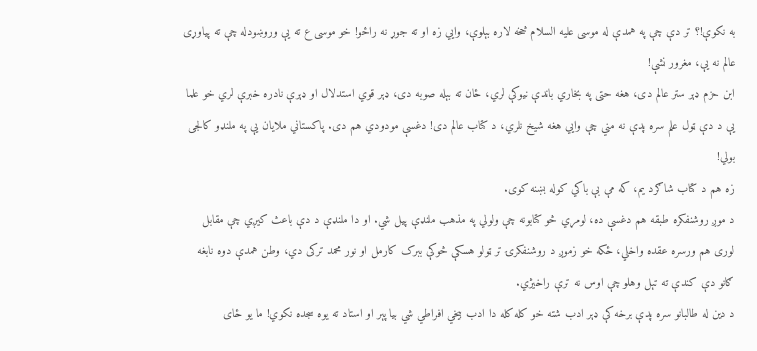به نکوې!؟ تر دې چې په همدې له موسی علیه السلام څخه لاره بېلوې، وایي زه او ته جوړ نه راځو! خو موسی ع ته یې وروښودله چې ته پیاوړی عالم نه یې، مغرور نشې!
ابن حزم ډېر ستر عالم دی، هغه حتی په بخاري باندې نیوکې لري، ځان ته بېله صوبه دی، ډېر قوي استدلال او ډېرې نادره خبرې لري خو علما یې د دې ټول علم سره پدې نه مني چې وایي هغه شیخ نلري، د کتاب عالم دی! دغسې مودودي هم دی. پاکستاني ملایان یې په ملنډو کالجی بولي!
زه هم د کتاب شاګرد یم، که مې بې باکي کوله بښنه کوی.
د موږ روشنفکره طبقه هم دغسې ده، لومړي څو کتابونه چې ولولي په مذهب ملنډې پیل شي. او دا ملنډې د دې باعث کیږي چې مقابل لوری هم ورسره عقده واخلي، ځکه خو زموږ د روشنفکرۍ تر ټولو هسکې څوکې ببرک کارمل او نور محمد ترکی دي، وطن همدې دوه نابغه ګانو دې کندې ته تېل وهلو چې اوس نه ترې راخیژي.
د دین له طالبانو سره پدې برخه کې ډېر ادب شته خو کله کله دا ادب بیخي افراطي شي بیا پېر او استاد ته یوه سجده نکوي! ما یو ځای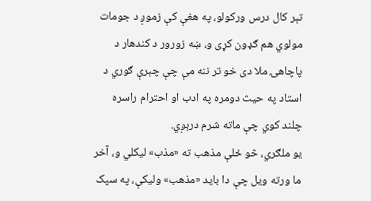تېر کال درس ورکولو، په هغې کې زموږ د جومات مولوي هم ګډون کړی و، ښه زورور د کندهار د پاچاهۍ ملا دی خو تر ننه مې چې چېرې ګوري د استاد په حیث دومره په ادب او احترام راسره چلند کوي چې ماته شرم درېږي.
یو ملګري، څو ځلې مذهب ته «مذب» لیکلي و، آخر ما ورته ویل چې دا باید «مذهب» ولیکې، په سپک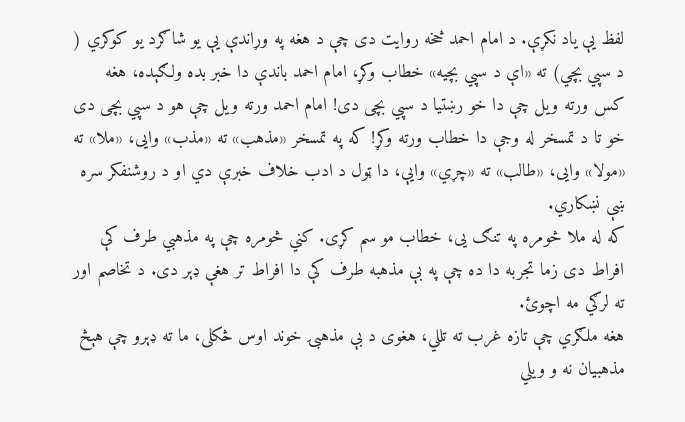لفظ یې یاد نکړې. د امام احمد څخه روایت دی چې د هغه په وړاندې یې یو شاګرد یو کوکري ( د سپي بچي) ته «اې د سپي بچیه» خطاب وکړ، امام احمد باندې دا خبر بده ولګېده، هغه کس ورته ویل چې دا خو رښتیا د سپي بچی دی! امام احمد ورته ویل چې هو د سپي بچی دی خو تا د تمسخر له وجې دا خطاب ورته وکړ! که په تمسخر «مذهب» ته «مذب» وایی، «ملا» ته «مولا» وایی، «طالب» ته «چړي» وایې، دا ټول د ادب خلاف خبرې دي او د روشنفکر سره ښې نښکاري.
که له ملا څومره په تنګ یی، خطاب مو سم کړی. کني څومره چې په مذهبي طرف کې افراط دی زما تجربه دا ده چې په بې مذهبه طرف کې دا افراط تر هغې ډېر دی. د تخاصم اور ته لرګي مه اچوئ.
هغه ملګري چې تازه غرب ته تللي، هغوی د بې مذهبۍ خوند اوس څکلی، ما ته ډېرو چې هېڅ مذهبيان نه و ویلي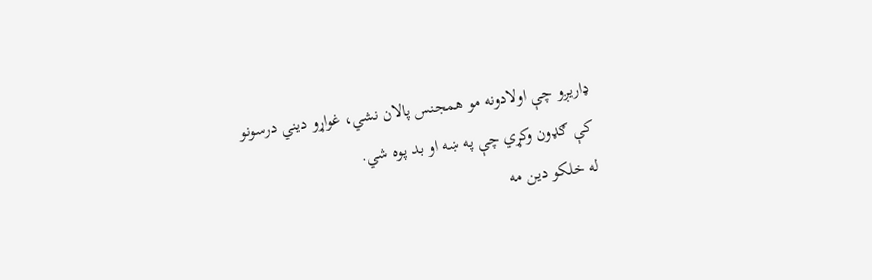ډاریږو چې اولادونه مو همجنس پالان نشي، غواړو دیني درسونو کې ګډون وکړي چې په ښه او بد پوه شي.
له خلکو دین مه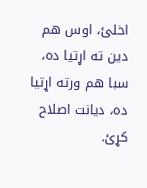اخلئ، اوس هم دین ته اړتیا ده، سبا هم ورته اړتیا ده، دیانت اصلاح کړئ.